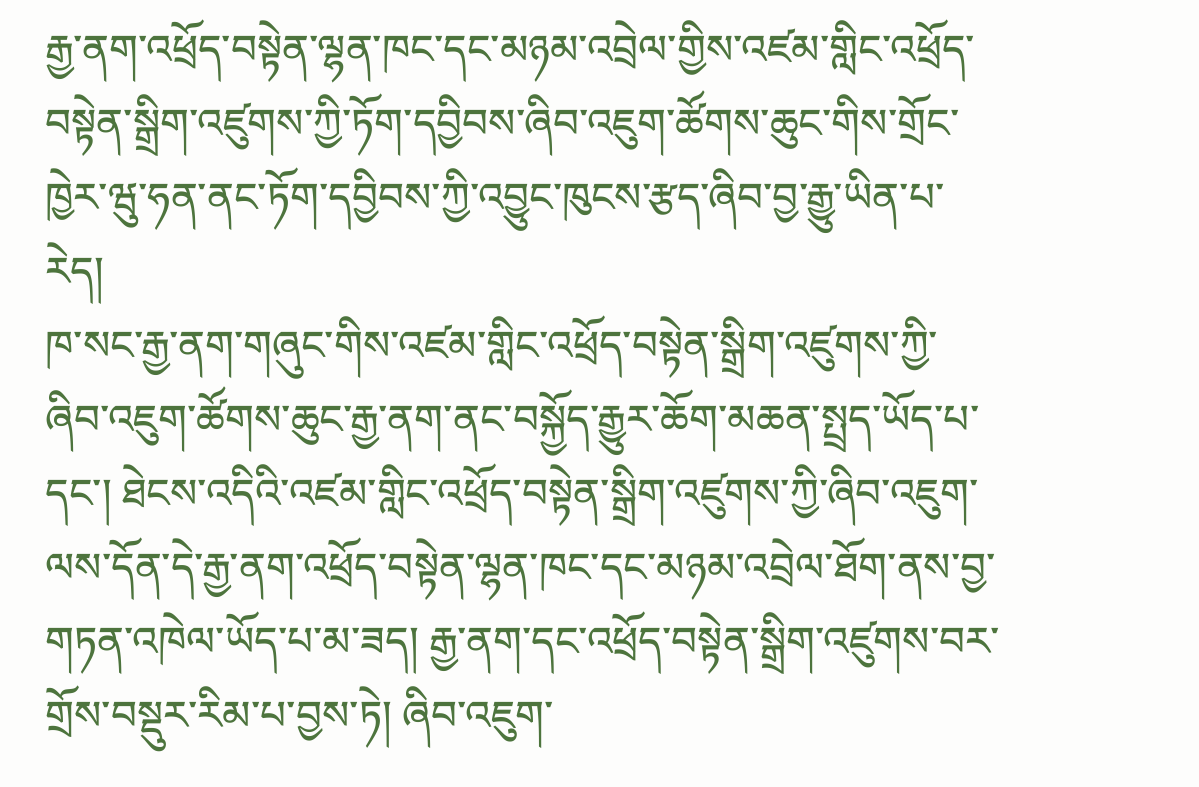རྒྱ་ནག་འཕྲོད་བསྟེན་ལྷན་ཁང་དང་མཉམ་འབྲེལ་གྱིས་འཛམ་གླིང་འཕྲོད་བསྟེན་སྒྲིག་འཛུགས་ཀྱི་ཏོག་དབྱིབས་ཞིབ་འཇུག་ཚོགས་ཆུང་གིས་གྲོང་ཁྱེར་ཝུ་ཧན་ནང་ཏོག་དབྱིབས་ཀྱི་འབྱུང་ཁུངས་རྩད་ཞིབ་བྱ་རྒྱུ་ཡིན་པ་རེད།
ཁ་སང་རྒྱ་ནག་གཞུང་གིས་འཛམ་གླིང་འཕྲོད་བསྟེན་སྒྲིག་འཛུགས་ཀྱི་ཞིབ་འཇུག་ཚོགས་ཆུང་རྒྱ་ནག་ནང་བསྐྱོད་རྒྱུར་ཆོག་མཆན་སྤྲད་ཡོད་པ་དང་། ཐེངས་འདིའི་འཛམ་གླིང་འཕྲོད་བསྟེན་སྒྲིག་འཛུགས་ཀྱི་ཞིབ་འཇུག་ལས་དོན་དེ་རྒྱ་ནག་འཕྲོད་བསྟེན་ལྷན་ཁང་དང་མཉམ་འབྲེལ་ཐོག་ནས་བྱ་གཏན་འཁེལ་ཡོད་པ་མ་ཟད། རྒྱ་ནག་དང་འཕྲོད་བསྟེན་སྒྲིག་འཛུགས་བར་གྲོས་བསྡུར་རིམ་པ་བྱས་ཏེ། ཞིབ་འཇུག་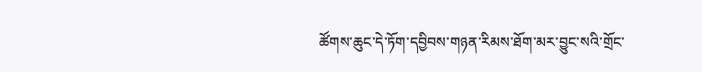ཚོགས་ཆུང་དེ་ཏོག་དབྱིབས་གཉན་རིམས་ཐོག་མར་བྱུང་སའི་གྲོང་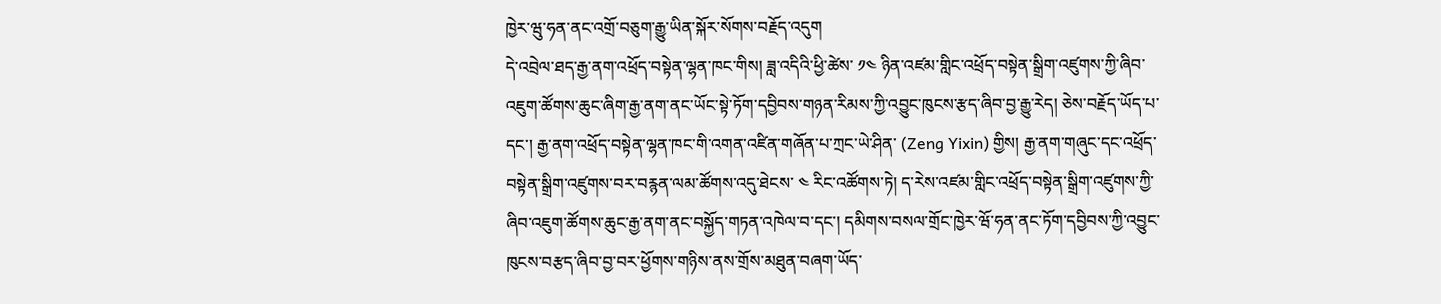ཁྱེར་ཝུ་ཧན་ནང་འགྲོ་བཅུག་རྒྱུ་ཡིན་སྐོར་སོགས་བརྗོད་འདུག
དེ་འབྲེལ་ཐད་རྒྱ་ནག་འཕྲོད་བསྟེན་ལྷན་ཁང་གིས། ཟླ་འདིའི་ཕྱི་ཚེས་ ༡༤ ཉིན་འཛམ་གླིང་འཕྲོད་བསྟེན་སྒྲིག་འཛུགས་ཀྱི་ཞིབ་འཇུག་ཚོགས་ཆུང་ཞིག་རྒྱ་ནག་ནང་ཡོང་སྟེ་ཏོག་དབྱིབས་གཉན་རིམས་ཀྱི་འབྱུང་ཁུངས་རྩད་ཞིབ་བྱ་རྒྱུ་རེད། ཅེས་བརྗོད་ཡོད་པ་དང་། རྒྱ་ནག་འཕྲོད་བསྟེན་ལྷན་ཁང་གི་འགན་འཛིན་གཞོན་པ་ཀྲང་ཡེ་ཤིན་ (Zeng Yixin) གྱིས། རྒྱ་ནག་གཞུང་དང་འཕྲོད་བསྟེན་སྒྲིག་འཛུགས་བར་བརྙན་ལམ་ཚོགས་འདུ་ཐེངས་ ༤ རིང་འཚོགས་ཏེ། ད་རེས་འཛམ་གླིང་འཕྲོད་བསྟེན་སྒྲིག་འཛུགས་ཀྱི་ཞིབ་འཇུག་ཚོགས་ཆུང་རྒྱ་ནག་ནང་བསྐྱོད་གཏན་འཁེལ་བ་དང་། དམིགས་བསལ་གྲོང་ཁྱེར་ཝོ་ཧན་ནང་ཏོག་དབྱིབས་ཀྱི་འབྱུང་ཁུངས་བརྩད་ཞིབ་བྱ་བར་ཕྱོགས་གཉིས་ནས་གྲོས་མཐུན་བཞག་ཡོད་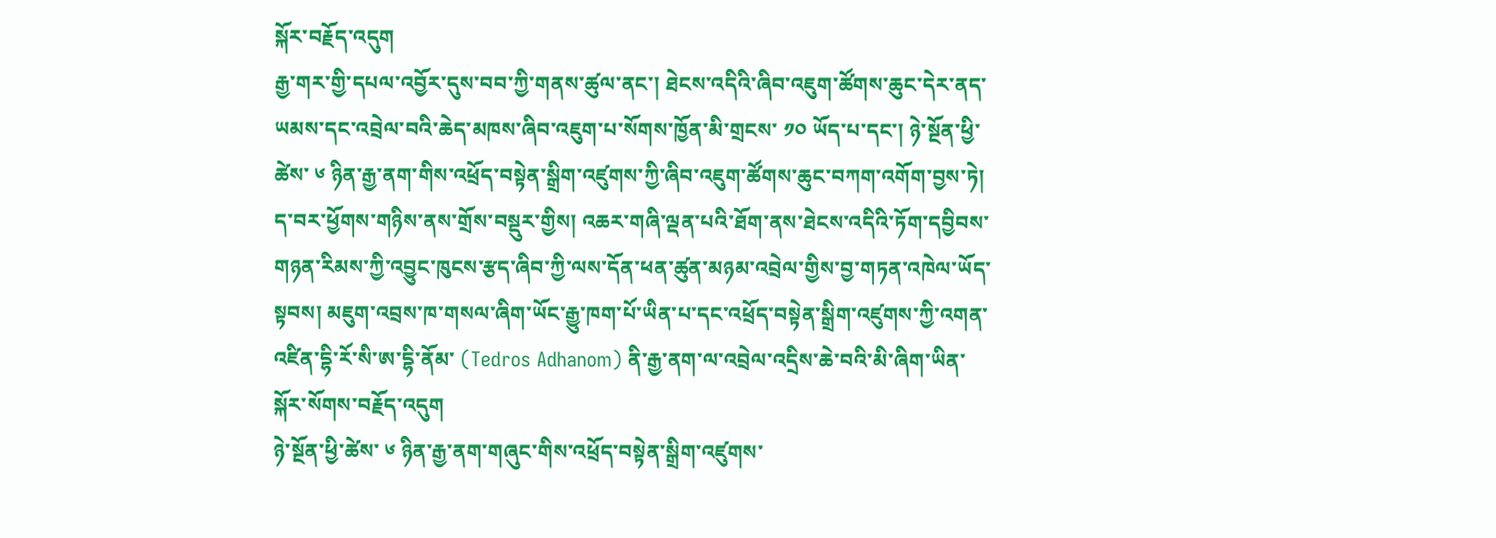སྐོར་བརྗོད་འདུག
རྒྱ་གར་གྱི་དཔལ་འབྱོར་དུས་བབ་ཀྱི་གནས་ཚུལ་ནང་། ཐེངས་འདིའི་ཞིབ་འཇུག་ཚོགས་ཆུང་དེར་ནད་ཡམས་དང་འབྲེལ་བའི་ཆེད་མཁས་ཞིབ་འཇུག་པ་སོགས་ཁྱོན་མི་གྲངས་ ༡༠ ཡོད་པ་དང་། ཉེ་སྔོན་ཕྱི་ཚེས་ ༦ ཉིན་རྒྱ་ནག་གིས་འཕྲོད་བསྟེན་སྒྲིག་འཛུགས་ཀྱི་ཞིབ་འཇུག་ཚོགས་ཆུང་བཀག་འགོག་བྱས་ཏེ། ད་བར་ཕྱོགས་གཉིས་ནས་གྲོས་བསྡུར་གྱིས། འཆར་གཞི་ལྡན་པའི་ཐོག་ནས་ཐེངས་འདིའི་ཏོག་དབྱིབས་གཉན་རིམས་ཀྱི་འབྱུང་ཁུངས་རྩད་ཞིབ་ཀྱི་ལས་དོན་ཕན་ཚུན་མཉམ་འབྲེལ་གྱིས་བྱ་གཏན་འཁེལ་ཡོད་སྟབས། མཇུག་འབྲས་ཁ་གསལ་ཞིག་ཡོང་རྒྱུ་ཁག་པོ་ཡིན་པ་དང་འཕྲོད་བསྟེན་སྒྲིག་འཛུགས་ཀྱི་འགན་འཛིན་དྷི་རོ་སི་ཨ་དྷི་ནོམ་ (Tedros Adhanom) ནི་རྒྱ་ནག་ལ་འབྲེལ་འདྲིས་ཆེ་བའི་མི་ཞིག་ཡིན་སྐོར་སོགས་བརྗོད་འདུག
ཉེ་སྔོན་ཕྱི་ཚེས་ ༦ ཉིན་རྒྱ་ནག་གཞུང་གིས་འཕྲོད་བསྟེན་སྒྲིག་འཛུགས་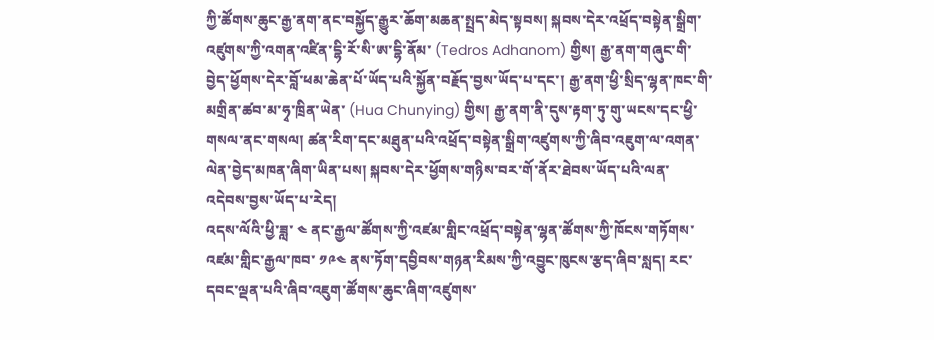ཀྱི་ཚོགས་ཆུང་རྒྱ་ནག་ནང་བསྐྱོད་རྒྱུར་ཆོག་མཆན་སྤྲད་མེད་སྟབས། སྐབས་དེར་འཕྲོད་བསྟེན་སྒྲིག་འཛུགས་ཀྱི་འགན་འཛིན་དྷི་རོ་སི་ཨ་དྷི་ནོམ་ (Tedros Adhanom) གྱིས། རྒྱ་ནག་གཞུང་གི་བྱེད་ཕྱོགས་དེར་བློ་ཕམ་ཆེན་པོ་ཡོད་པའི་སྐྱོན་བརྗོད་བྱས་ཡོད་པ་དང་། རྒྱ་ནག་ཕྱི་སྲིད་ལྷན་ཁང་གི་མགྲིན་ཚབ་མ་ཧྭ་ཁྲིན་ཡེན་ (Hua Chunying) གྱིས། རྒྱ་ནག་ནི་དུས་རྟག་ཏུ་གུ་ཡངས་དང་ཕྱི་གསལ་ནང་གསལ། ཚན་རིག་དང་མཐུན་པའི་འཕྲོད་བསྟེན་སྒྲིག་འཛུགས་ཀྱི་ཞིབ་འཇུག་ལ་འགན་ལེན་བྱེད་མཁན་ཞིག་ཡིན་པས། སྐབས་དེར་ཕྱོགས་གཉིས་བར་གོ་ནོར་ཐེབས་ཡོད་པའི་ལན་འདེབས་བྱས་ཡོད་པ་རེད།
འདས་ལོའི་ཕྱི་ཟླ་ ༤ ནང་རྒྱལ་ཚོགས་ཀྱི་འཛམ་གླིང་འཕྲོད་བསྟེན་ལྷན་ཚོགས་ཀྱི་ཁོངས་གཏོགས་འཛམ་གླིང་རྒྱལ་ཁབ་ ༡༩༤ ནས་ཏོག་དབྱིབས་གཉན་རིམས་ཀྱི་འབྱུང་ཁུངས་རྩད་ཞིབ་སླད། རང་དབང་ལྡན་པའི་ཞིབ་འཇུག་ཚོགས་ཆུང་ཞིག་འཛུགས་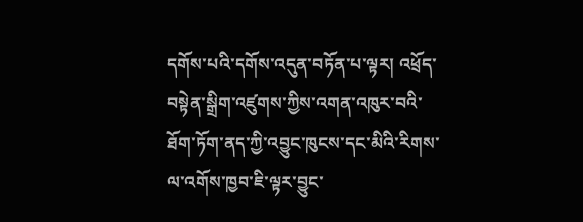དགོས་པའི་དགོས་འདུན་བཏོན་པ་ལྟར། འཕྲོད་བསྟེན་སྒྲིག་འཛུགས་ཀྱིས་འགན་འཁུར་བའི་ཐོག་ཏོག་ནད་ཀྱི་འབྱུང་ཁུངས་དང་མིའི་རིགས་ལ་འགོས་ཁྱབ་ཇི་ལྟར་བྱུང་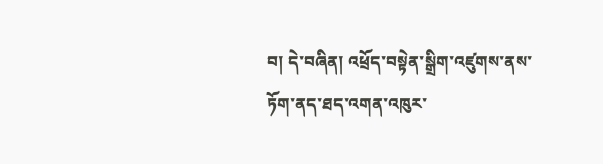བ། དེ་བཞིན། འཕྲོད་བསྟེན་སྒྲིག་འཛུགས་ནས་ཏོག་ནད་ཐད་འགན་འཁུར་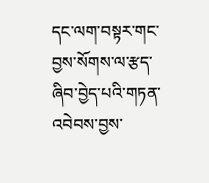དང་ལག་བསྟར་གང་བྱས་སོགས་ལ་རྩད་ཞིབ་བྱེད་པའི་གཏན་འབེབས་བྱས་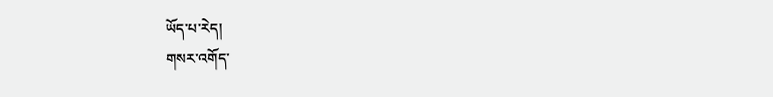ཡོད་པ་རེད།
གསར་འགོད་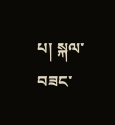པ། སྐལ་བཟང་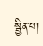སྦྱིན་པ།